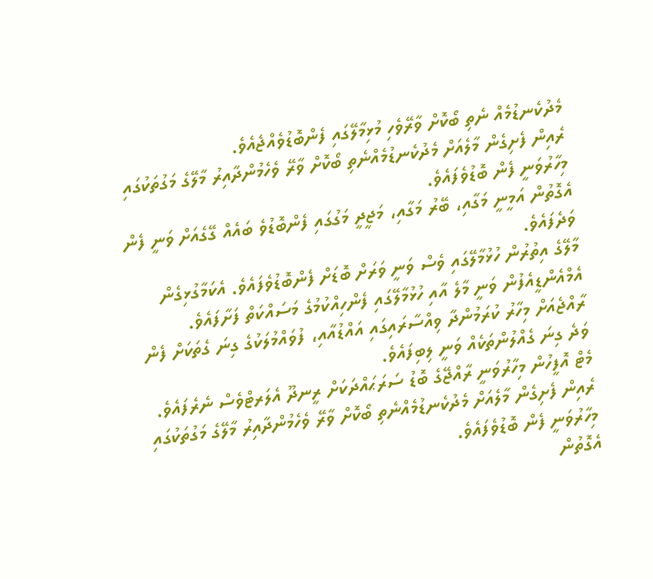މެދުކެނޑުމެއް ނެތި ބޯކޮށް ވާރޭވެހި މުޅިމާލޭގައި ފެންބޮޑުވެއްޖެއެވެ.
ރެއިން ފެށިގެން މާލެއަށް މެދުކެނޑުމެއްނެތި ބޯކޮށް ވާރޭ ވެހެމުންދާއިރު މާލޭގެ މަގުތަކުގައި މިހާރުވަނީ ފެން ބޮޑުވެފައެވެ.
އެގޮތުން އަމީނީ މަގާއި، ބޭރު މަގާއި، މަޖީދީ މަގުގައި ފެންބޮޑުވެ ބައެއް ގޭގެއަށް ވަނީ ފެން ވަދެފައެވެ.
މާލޭގެ އިތުރުން ހުޅުމާލޭގައި ވެސް ވަނީ ވަރަށް ބޮޑަށް ފެންބޮޑުވެފައެވެ. އެކަމާގުޅިގެން އެމްއެންޑީއެފުން ވަނީ މާލެ އާއި ހުޅުމާލޭގައި ފެންހިއްކުމުގެ މަސައްކަތް ފަށާފައެވެ.
ރާއްޖެއަށް މިހާރު ކުރަމުންދާ ވިއްސާރައިގައި އައްޑުއާއި، ފުވައްމުލަކުގެ ގިނަ ގެތަކަށް ފެން ވަދެ ގިނަ ގެއްލުންތަކެއް ވަނީ ލިބިފައެވެ.
މެޓް އޮފީހުން މިހާރުވަނީ ރާއްޖޭގެ ބޮޑު ސަރަޙައްދަކަށް ރީނދޫ އެލަރޓްވެސް ނެރެފައެވެ.
ރެއިން ފެށިގެން މާލެއަށް މެދުކެނޑުމެއްނެތި ބޯކޮށް ވާރޭ ވެހެމުންދާއިރު މާލޭގެ މަގުތަކުގައި މިހާރުވަނީ ފެން ބޮޑުވެފައެވެ.
އެގޮތުން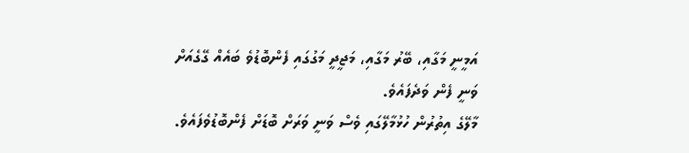އަމީނީ މަގާއި، ބޭރު މަގާއި، މަޖީދީ މަގުގައި ފެންބޮޑުވެ ބައެއް ގޭގެއަށް ވަނީ ފެން ވަދެފައެވެ.
މާލޭގެ އިތުރުން ހުޅުމާލޭގައި ވެސް ވަނީ ވަރަށް ބޮޑަށް ފެންބޮޑުވެފައެވެ.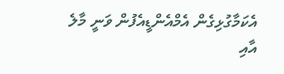އެކަމާގުޅިގެން އެމްއެންޑީއެފުން ވަނީ މާލެ އާއި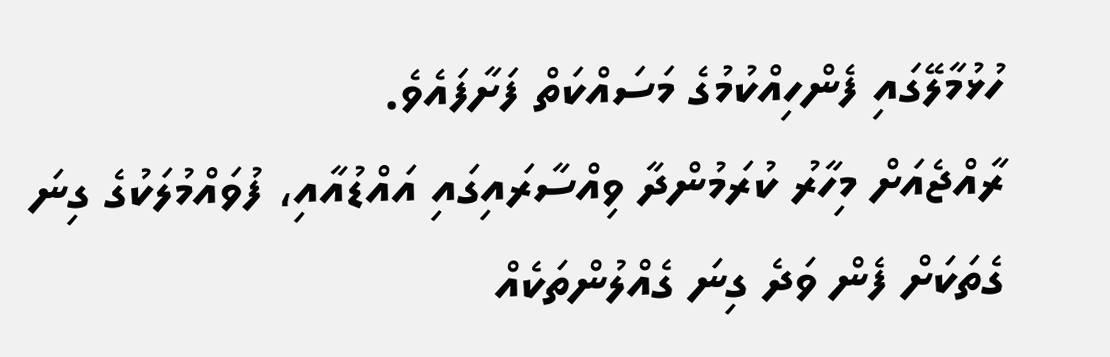ހުޅުމާލޭގައި ފެންހިއްކުމުގެ މަސައްކަތް ފަށާފައެވެ.
ރާއްޖެއަށް މިހާރު ކުރަމުންދާ ވިއްސާރައިގައި އައްޑުއާއި، ފުވައްމުލަކުގެ ގިނަ ގެތަކަށް ފެން ވަދެ ގިނަ ގެއްލުންތަކެއް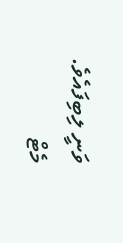ވަނީ ލިބިފައެވެ.
މެޓް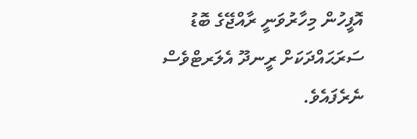އޮފީހުން މިހާރުވަނީ ރާއްޖޭގެ ބޮޑު ސަރަޙައްދަކަށް ރީނދޫ އެލަރޓްވެސް ނެރެފައެވެ.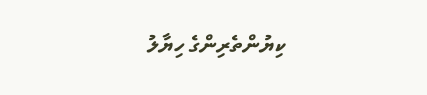ކިޔުންތެރިންގެ ހިޔާލު